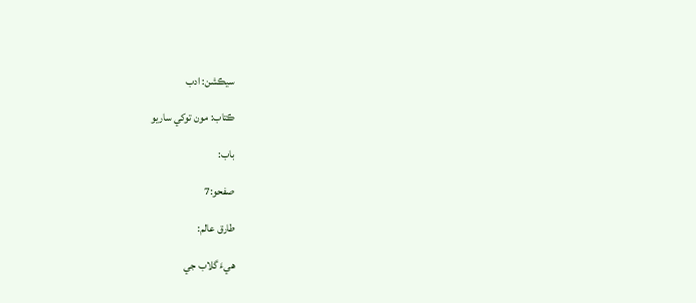سيڪشن: ادب

ڪتاب: مون توکي ساريو

باب:

صفحو:7

طارق عالم:

هيءَ گلاب جي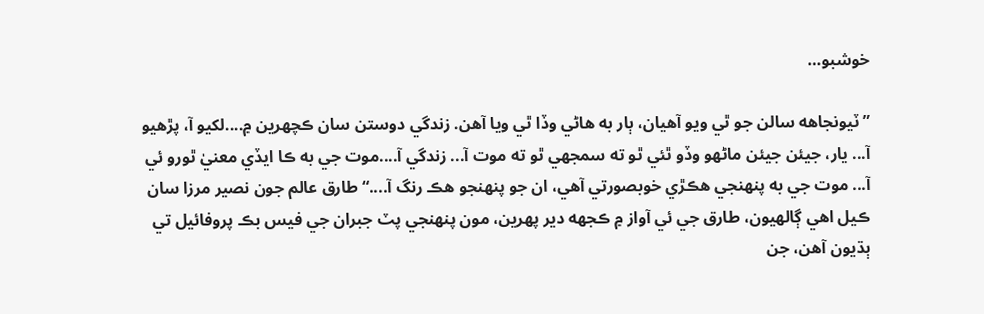خوشبو…

”ٽيونجاهه سالن جو ٿي ويو آهيان، ٻار به هاڻي وڏا ٿي ويا آهن. زندگي دوستن سان ڪچهرين ۾....لکيو آ، پڙهيو آ... يار، جيئن جيئن ماڻهو وڏو ٿئي ٿو ته سمجهي ٿو ته موت آ... زندگي آ....موت جي به ڪا ايڏي معنيٰ ٿورو ئي آ... موت جي به پنهنجي هڪڙي خوبصورتي آهي، ان جو پنهنجو هڪ رنگ آ....“ طارق عالم جون نصير مرزا سان ڪيل اهي ڳالهيون، طارق جي ئي آواز ۾ ڪجهه دير پهرين، مون پنهنجي پٽ جبران جي فيس بڪ پروفائيل تي ٻڌيون آهن، جن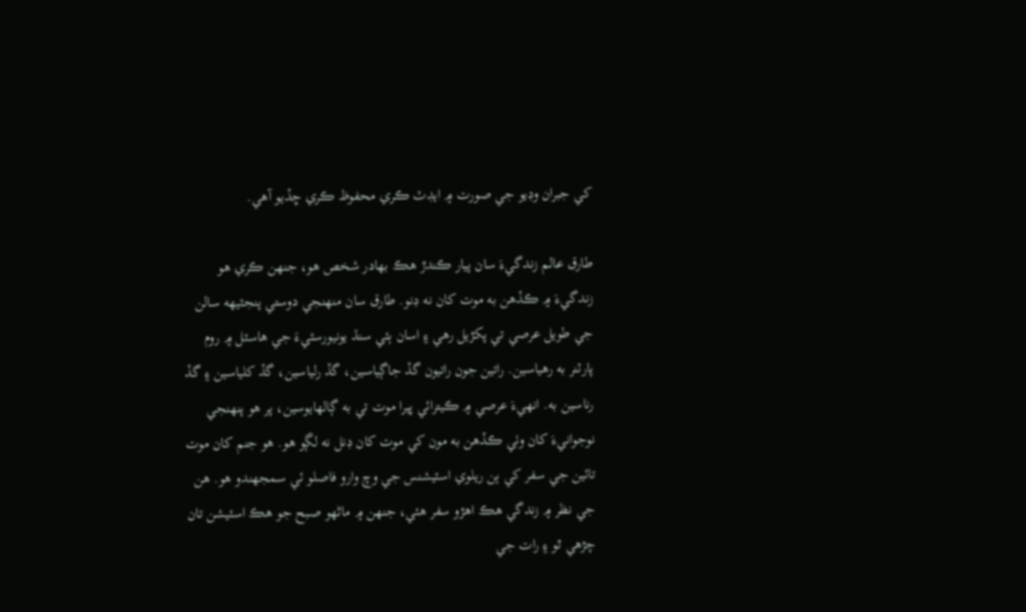کي جبران وڊيو جي صورت ۾ ايڊٽ ڪري محفوظ ڪري ڇڏيو آهي.

طارق عالم زندگيءَ سان پيار ڪندڙ هڪ بهادر شخص هو، جنهن ڪري هو زندگيءَ ۾ ڪڏهن به موت کان نه ڊنو. طارق سان منهنجي دوستي پنجٽيهه سالن جي طويل عرصي تي پکڙيل رهي ۽ اسان ٻئي سنڌ يونيورسٽيءَ جي هاسٽل ۾ روم پارٽنر به رهياسين. راتين جون راتيون گڏ جاڳياسين، گڏ رلياسين، گڏ کلياسين ۽ گڏ رناسين به. انهيءَ عرصي ۾ ڪيترائي ڀيرا موت تي به ڳالهايوسين، پر هو پنهنجي نوجوانيءَ کان وٺي ڪڏهن به مون کي موت کان ڊنل نه لڳو هو. هو جنم کان موت تائين جي سفر کي ٻن ريلوي اسٽيشنس جي وچ وارو فاصلو ئي سمجهندو هو. هن جي نظر ۾ زندگي هڪ اهڙو سفر هئي، جنهن ۾ ماڻهو صبح جو هڪ اسٽيشن تان چڙهي ٿو ۽ رات جي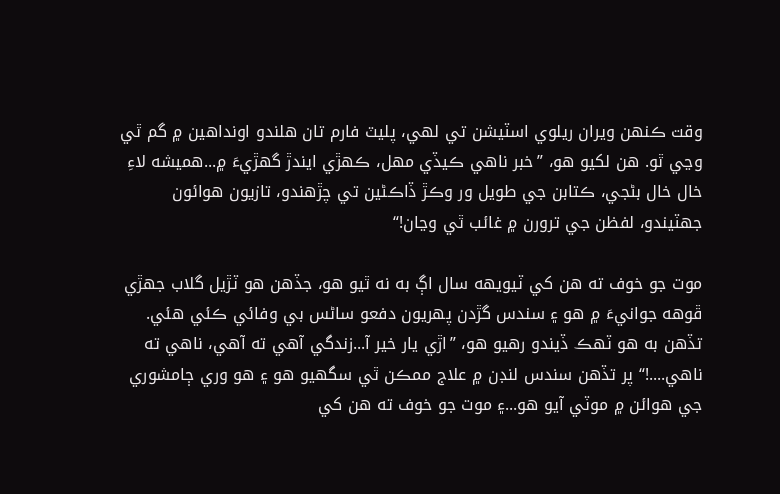وقت ڪنهن ويران ريلوي اسٽيشن تي لهي، پليٽ فارم تان هلندو اونداهين ۾ گم ٿي وڃي ٿو. هن لکيو هو، ”خبر ناهي ڪيڏي مهل، ڪهڙي ايندڙ گهڙيءَ ۾...هميشه لاءِ خال خال بڻجي، ڪتابن جي طويل ور وڪڙ ڏاڪڻين تي چڙهندو، تازيون هوائون جهٽيندو، لفظن جي ترورن ۾ غائب ٿي وڃان!“

موت جو خوف ته هن کي ٽيويهه سال اڳ به نه ٿيو هو، جڏهن هو ٽڙيل گلاب جهڙي ڦوهه جوانيءَ ۾ هو ۽ سندس گڙدن پهريون دفعو ساڻس بي وفائي ڪئي هئي. تڏهن به هو ٽهڪ ڏيندو رهيو هو، ”اڙي يار خير آ...زندگي آهي ته آهي، ناهي ته ناهي....!“ پر تڏهن سندس لنڊن ۾ علاج ممڪن ٿي سگهيو هو ۽ هو وري ڄامشوري جي هوائن ۾ موٽي آيو هو...۽ موت جو خوف ته هن کي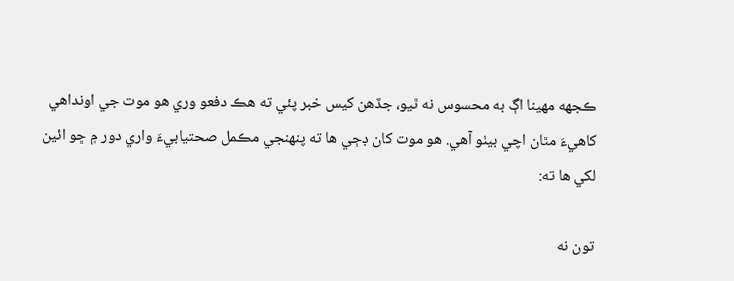ڪجهه مهينا اڳ به محسوس نه ٿيو، جڏهن کيس خبر پئي ته هڪ دفعو وري هو موت جي اونداهي کاهيءَ مٿان اچي بيٺو آهي. هو موت کان ڊڄي ها ته پنهنجي مڪمل صحتيابيءَ واري دور ۾ ڇو ائين لکي ها ته:

تون نه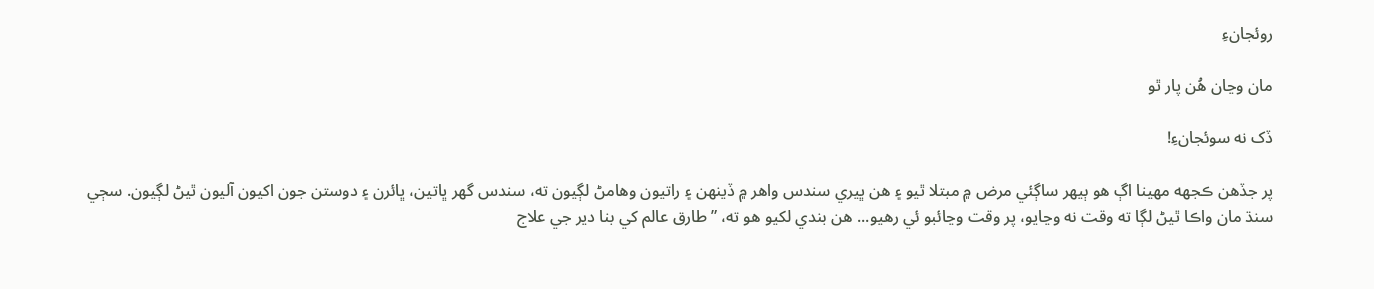روئجانءِ

مان وڃان هُن پار ٿو

ڏک نه سوئجانءِ!

پر جڏهن ڪجهه مهينا اڳ هو ٻيهر ساڳئي مرض ۾ مبتلا ٿيو ۽ هن ڀيري سندس واهر ۾ ڏينهن ۽ راتيون وهامڻ لڳيون ته، سندس گهر ڀاتين، ڀائرن ۽ دوستن جون اکيون آليون ٿيڻ لڳيون. سڄي سنڌ مان واڪا ٿيڻ لڳا ته وقت نه وڃايو، پر وقت وڃائبو ئي رهيو... هن بندي لکيو هو ته، ”طارق عالم کي بنا دير جي علاج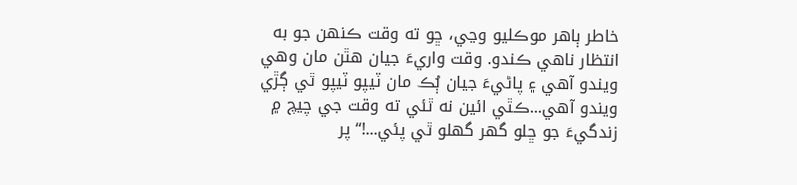خاطر ٻاهر موڪليو وڃي، ڇو ته وقت ڪنهن جو به انتظار ناهي ڪندو. وقت واريءَ جيان هٿن مان وهي ويندو آهي ۽ پاڻيءَ جيان ٻُڪ مان ٽيپو ٽيپو ٿي ڳڙي ويندو آهي...ڪٿي ائين نه ٿئي ته وقت جي چيچ ۾ زندگيءَ جو ڇلو گهر گهلو ٿي پئي...!“ پر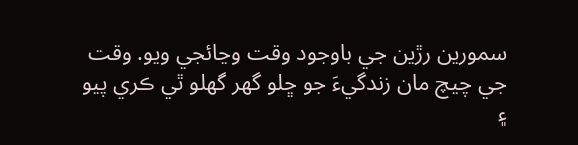سمورين رڙين جي باوجود وقت وڃائجي ويو. وقت جي چيچ مان زندگيءَ جو ڇلو گهر گهلو ٿي ڪري پيو ۽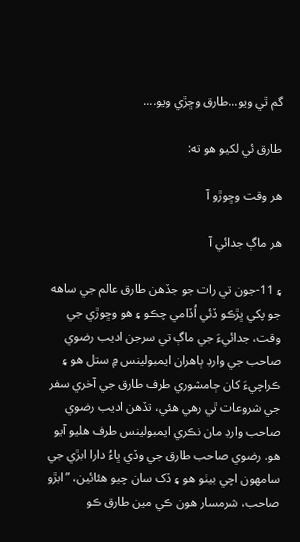گم ٿي ويو...طارق وڇڙي ويو....

طارق ئي لکيو هو ته:

هر وقت وڇوڙو آ

هر ماڳ جدائي آ

۽ 11-جون تي رات جو جڏهن طارق عالم جي ساهه جو پکي ڀڙڪو ڏئي اُڏامي چڪو ۽ هو وڇوڙي جي وقت، جدائيءَ جي ماڳ تي سرجن اديب رضوي صاحب جي وارڊ ٻاهران ايمبولينس ۾ ستل هو ۽ ڪراچيءَ کان ڄامشوري طرف طارق جي آخري سفر جي شروعات ٿي رهي هئي، تڏهن اديب رضوي صاحب وارڊ مان نڪري ايمبولينس طرف هليو آيو هو. رضوي صاحب طارق جي وڏي ڀاءُ دارا ابڙي جي سامهون اچي بيٺو هو ۽ ڏک سان چيو هئائين، ”ابڙو صاحب، شرمسار هون ڪي مين طارق ڪو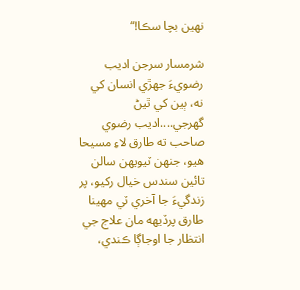نهين بچا سڪا!“

شرمسار سرجن اديب رضويءَ جهڙي انسان کي نه، ٻين کي ٿيڻ گهرجي....اديب رضوي صاحب ته طارق لاءِ مسيحا هيو، جنهن ٽيويهن سالن تائين سندس خيال رکيو، پر زندگيءَ جا آخري ٽي مهينا طارق پرڏيهه مان علاج جي انتظار جا اوجاڳا ڪندي،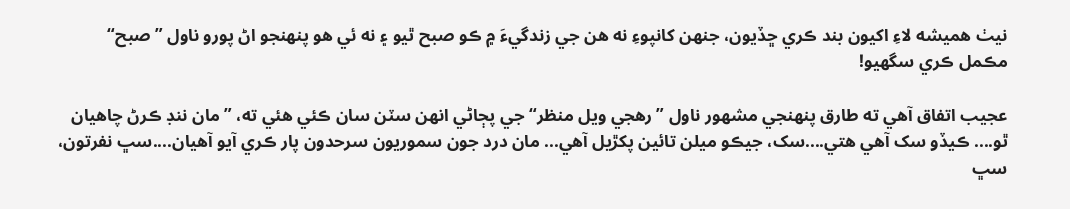نيٺ هميشه لاءِ اکيون بند ڪري ڇڏيون، جنهن کانپوءِ نه هن جي زندگيءَ ۾ ڪو صبح ٿيو ۽ نه ئي هو پنهنجو اڻ پورو ناول ”صبح“ مڪمل ڪري سگهيو!

عجيب اتفاق آهي ته طارق پنهنجي مشهور ناول ”رهجي ويل منظر“ جي پڄاڻي انهن سٽن سان ڪئي هئي ته، ”مان ننڊ ڪرڻ چاهيان ٿو.... ڪيڏو سک آهي هتي....سک، جيڪو ميلن تائين پکڙيل آهي... مان درد جون سموريون سرحدون پار ڪري آيو آهيان....سڀ نفرتون، سڀ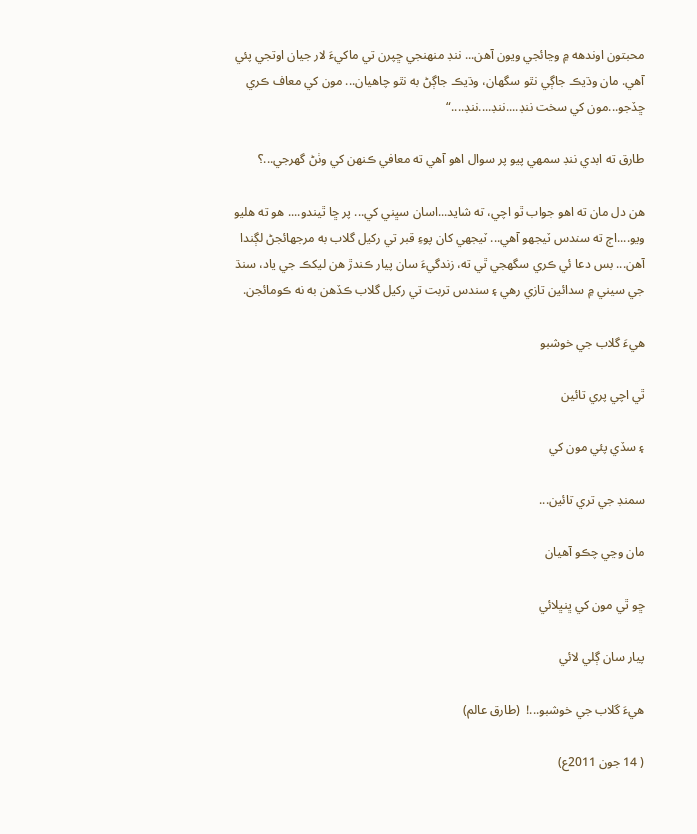محبتون اوندهه ۾ وڃائجي ويون آهن... ننڊ منهنجي ڇپرن تي ماکيءَ لار جيان اوتجي پئي آهي. مان وڌيڪ جاڳي نٿو سگهان، وڌيڪ جاڳڻ به نٿو چاهيان... مون کي معاف ڪري ڇڏجو...مون کي سخت ننڊ....ننڊ....ننڊ....“

طارق ته ابدي ننڊ سمهي پيو پر سوال اهو آهي ته معافي ڪنهن کي وٺڻ گهرجي...؟

هن دل مان ته اهو جواب ٿو اچي، ته شايد...اسان سڀني کي... پر ڇا ٿيندو.... هو ته هليو ويو....اڄ ته سندس ٽيجهو آهي... ٽيجهي کان پوءِ قبر تي رکيل گلاب به مرجهائجڻ لڳندا آهن... بس دعا ئي ڪري سگهجي ٿي ته، زندگيءَ سان پيار ڪندڙ هن ليکڪ جي ياد، سنڌ جي سيني ۾ سدائين تازي رهي ۽ سندس تربت تي رکيل گلاب ڪڏهن به نه ڪومائجن.

هيءَ گلاب جي خوشبو

ٿي اچي پري تائين

۽ سڏي پئي مون کي

سمنڊ جي تري تائين...

مان وڃي چڪو آهيان

ڇو ٿي مون کي ڀنڀلائي

پيار سان ڳلي لائي

هيءَ گلاب جي خوشبو...!  (طارق عالم)

( 14 جون 2011ع)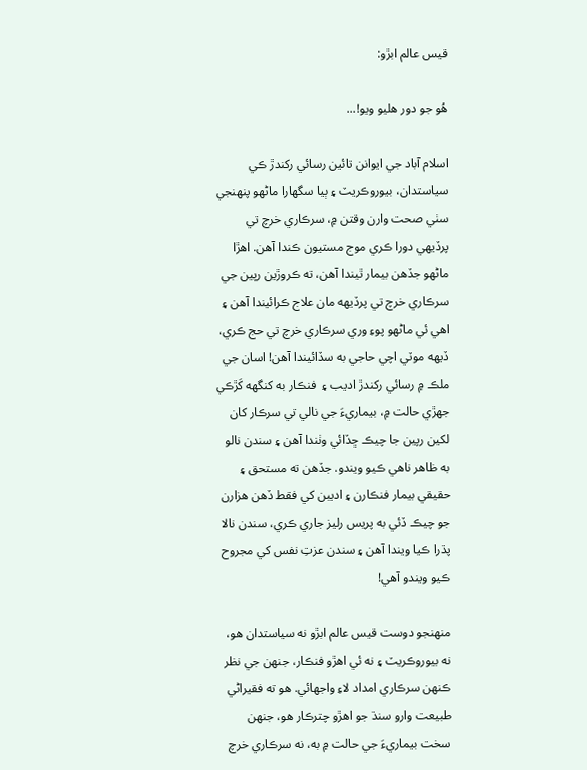قيس عالم ابڙو:

هُو جو دور هليو ويو!...

اسلام آباد جي ايوانن تائين رسائي رکندڙ ڪي سياستدان، بيوروڪريٽ ۽ ٻيا سگهارا ماڻهو پنهنجي سٺي صحت وارن وقتن ۾، سرڪاري خرچ تي پرڏيهي دورا ڪري موج مستيون ڪندا آهن. اهڙا ماڻهو جڏهن بيمار ٿيندا آهن، ته ڪروڙين رپين جي سرڪاري خرچ تي پرڏيهه مان علاج ڪرائيندا آهن ۽ اهي ئي ماڻهو پوءِ وري سرڪاري خرچ تي حج ڪري، ڏيهه موٽي اچي حاجي به سڏائيندا آهن! اسان جي ملڪ ۾ رسائي رکندڙ اديب ۽  فنڪار به کنگهه کَڙڪي جهڙي حالت ۾، بيماريءَ جي نالي تي سرڪار کان لکين رپين جا چيڪ ڇڏائي وٺندا آهن ۽ سندن نالو به ظاهر ناهي ڪيو ويندو. جڏهن ته مستحق ۽ حقيقي بيمار فنڪارن ۽ اديبن کي فقط ڏهن هزارن جو چيڪ ڏئي به پريس رليز جاري ڪري، سندن نالا پڌرا ڪيا ويندا آهن ۽ سندن عزتِ نفس کي مجروح ڪيو ويندو آهي!

منهنجو دوست قيس عالم ابڙو نه سياستدان هو، نه بيوروڪريٽ ۽ نه ئي اهڙو فنڪار، جنهن جي نظر ڪنهن سرڪاري امداد لاءِ واجهائي. هو ته فقيراڻي طبيعت وارو سنڌ جو اهڙو چترڪار هو، جنهن سخت بيماريءَ جي حالت ۾ به، نه سرڪاري خرچ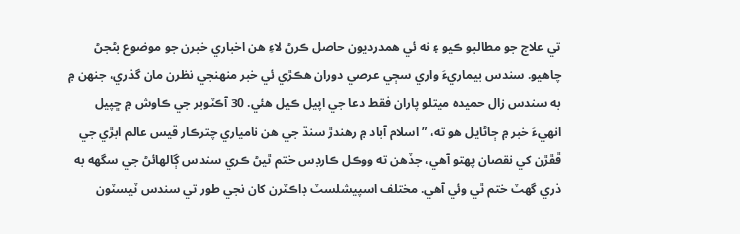تي علاج جو مطالبو ڪيو ۽ نه ئي همدرديون حاصل ڪرڻ لاءِ هن اخباري خبرن جو موضوع بڻجڻ چاهيو. سندس بيماريءَ واري سڄي عرصي دوران هڪڙي ئي خبر منهنجي نظرن مان گذري، جنهن ۾ به سندس زال حميده ميتلو پاران فقط دعا جي اپيل ڪيل هئي. 30 آڪٽوبر جي ڪاوش ۾ ڇپيل انهيءَ خبر ۾ ڄاڻايل هو ته، ”اسلام آباد ۾ رهندڙ سنڌ جي هن نامياري چترڪار قيس عالم ابڙي جي ڦڦڙن کي نقصان پهتو آهي، جڏهن ته ووڪل ڪارڊس ختم ٿيڻ ڪري سندس ڳالهائڻ جي سگهه به ذري گهٽ ختم ٿي وئي آهي. مختلف اسپيشلسٽ ڊاڪٽرن کان نجي طور تي سندس ٽيسٽون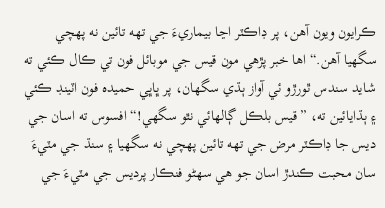ڪرايون ويون آهن، پر ڊاڪٽر اڃا بيماريءَ جي تهه تائين نه پهچي سگهيا آهن.“ اها خبر پڙهي مون قيس جي موبائل فون تي ڪال ڪئي ته شايد سندس ٿورڙو ئي آواز ٻڌي سگهان، پر ڀاڀي حميده فون اٽينڊ ڪئي ۽ ٻڌايائين ته، ”قيس بلڪل ڳالهائي نٿو سگهي!“ افسوس ته اسان جي ديس جا ڊاڪٽر مرض جي تهه تائين پهچي نه سگهيا ۽ سنڌ جي مٽيءَ سان محبت ڪندڙ اسان جو هي سهڻو فنڪار پرديس جي مٽيءَ جي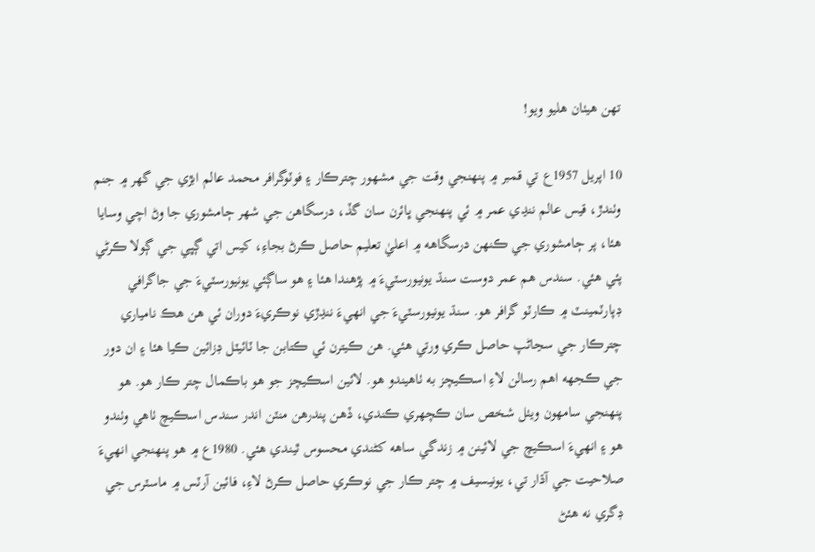تهن هيٺان هليو ويو!

10 اپريل 1957ع تي قمبر ۾ پنهنجي وقت جي مشهور چترڪار ۽ فوٽوگرافر محمد عالم ابڙي جي گهر ۾ جنم وٺندڙ، قيس عالم ننڍي عمر ۾ ئي پنهنجي ڀائرن سان گڏ، درسگاهن جي شهر ڄامشوري جا وڻ اچي وسايا هئا، پر ڄامشوري جي ڪنهن درسگاهه ۾ اعليٰ تعليم حاصل ڪرڻ بجاءِ، کيس اتي ڳڀي جي ڳولا ڪرڻي پئي هئي. سندس هم عمر دوست سنڌ يونيورسٽيءَ ۾ پڙهندا هئا ۽ هو ساڳئي يونيورسٽيءَ جي جاگرافي ڊپارٽمينٽ ۾ ڪارٽو گرافر هو. سنڌ يونيورسٽيءَ جي انهيءَ ننڍڙي نوڪريءَ دوران ئي هن هڪ نامياري چترڪار جي سڃاڻپ حاصل ڪري ورتي هئي. هن ڪيترن ئي ڪتابن جا ٽائيٽل ڊزائين ڪيا هئا ۽ ان دور جي ڪجهه اهم رسالن لاءِ اسڪيچز به ٺاهيندو هو. لائين اسڪيچز جو هو باڪمال چتر ڪار هو. هو پنهنجي سامهون ويٺل شخص سان ڪچهري ڪندي، ڏهن پندرهن منٽن اندر سندس اسڪيچ ٺاهي وٺندو هو ۽ انهيءَ اسڪيچ جي لائينن ۾ زندگي ساهه کڻندي محسوس ٿيندي هئي. 1980ع ۾ هو پنهنجي انهيءَ صلاحيت جي آڌار تي، يونيسيف ۾ چتر ڪار جي نوڪري حاصل ڪرڻ لاءِ، فائين آرٽس ۾ ماسٽرس جي ڊگري نه هئڻ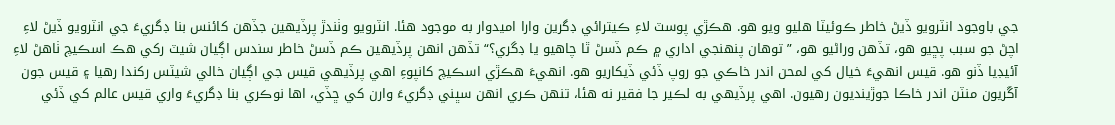جي باوجود انٽرويو ڏيڻ خاطر ڪوئيٽا هليو ويو هو. هڪڙي پوسٽ لاءِ ڪيترائي ڊگرين وارا اميدوار به موجود هئا. انٽرويو وٺندڙ پرڏيهين جڏهن کائنس بنا ڊگريءَ جي انٽرويو ڏيڻ لاءِ اچڻ جو سبب پڇيو هو، تڏهن وراڻيو هو، ”توهان پنهنجي اداري ۾ ڪم ڏسڻ ٿا چاهيو يا ڊگري؟“ تڏهن انهن پرڏيهين ڪم ڏسڻ خاطر سندس اڳيان شيٽ رکي هڪ اسڪيچ ٺاهڻ لاءِ آئيڊيا ڏنو هو. قيس انهيءَ خيال کي لمحن اندر خاڪي جو روپ ڏئي ڏيکاريو هو. انهيءَ هڪڙي اسڪيچ کانپوءِ اهي پرڏيهي قيس جي اڳيان خالي شيٽس رکندا رهيا ۽ قيس جون آڱريون منٽن اندر خاڪا جوڙينديون رهيون. اهي پرڏيهي به لڪير جا فقير نه هئا، تنهن ڪري انهن سڀني ڊگريءَ وارن کي ڇڏي، اها نوڪري بنا ڊگريءَ واري قيس عالم کي ڏئي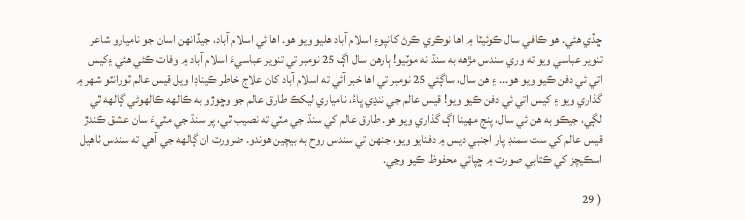ڇڏي هئي. هو ڪافي سال ڪوئيٽا ۾ اها نوڪري ڪرڻ کانپوءِ اسلام آباد هليو ويو هو. اها ئي اسلام آباد، جيڏانهن اسان جو ناميارو شاعر تنوير عباسي ويو ته وري سندس مڙهه به سنڌ نه موٽيو! ٻارهن سال اڳ 25 نومبر تي تنوير عباسيءَ اسلام آباد ۾ وفات ڪئي هئي ۽کيس اتي ئي دفن ڪيو ويو هو... ۽ هن سال، ساڳئي 25 نومبر تي اها خبر آئي ته اسلام آباد کان علاج خاطر ڪيناڊا ويل قيس عالم ٽورانٽو شهر ۾ گذاري ويو ۽ کيس اتي ئي دفن ڪيو ويو! قيس عالم جي ننڍي ڀاءُ، نامياري ليکڪ طارق عالم جو وڇوڙو به ڪالهه ڪالهوڻي ڳالهه ٿي لڳي، جيڪو به هن ئي سال، پنج مهينا اڳ گذاري ويو هو. طارق عالم کي سنڌ جي مٽي ته نصيب ٿي، پر سنڌ جي مٽيءَ سان عشق ڪندڙ قيس عالم کي ست سمنڊ پار اجنبي ديس ۾ دفنايو ويو، جنهن تي سندس روح به بيچين هوندو. ضرورت ان ڳالهه جي آهي ته سندس ٺاهيل اسڪيچز کي ڪتابي صورت ۾ ڇپائي محفوظ ڪيو وڃي.

( 29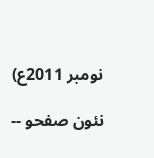نومبر 2011ع)

نئون صفحو --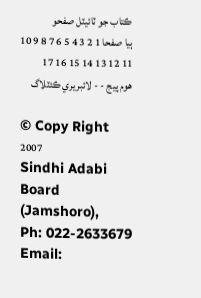ڪتاب جو ٽائيٽل صفحو
ٻيا صفحا 1 2 3 4 5 6 7 8 9 10 11 12 13 14 15 16 17
هوم پيج - - لائبريري ڪئٽلاگ

© Copy Right 2007
Sindhi Adabi Board (Jamshoro),
Ph: 022-2633679 Email: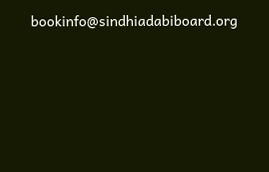bookinfo@sindhiadabiboard.org